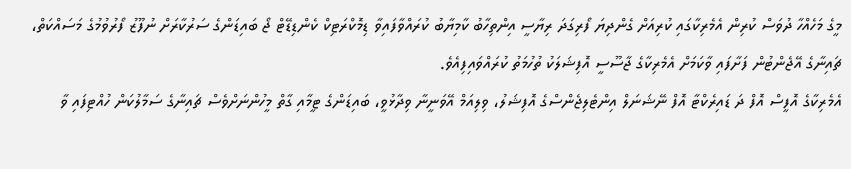މީގެ މަހެއްހާ ދުވަސް ކުރިން އެމެރިކާގައި ކުރިއަށް ގެންދިޔަ ފޯރިގަދަ ރިޔާސީ އިންތިހާބު ކާމިޔާބު ކުރައްވާފައިވާ ޑިމޮކްރަޓިކް ކެންޑިޑޭޓް ޖޯ ބައިޑަންގެ ސަރުކާރަށް ނުފޫޒު ފޯރުވުމުގެ މަސައްކަތް، ޗައިނާގެ އޭޖެންޓުން ފަށާފައި ވާކަމަށް އެމެރިކާގެ ޖާސޫސީ އޮފިޝަލަކު ތުހުމަތު ކުރައްވައިފިއެވެ.
އެމެރިކާގެ އޮފީސް އޮފް ދަ ޑައިރެކްޓާ އޮފް ނޭޝަނަލް އިންޓެލިޖެންސްގެ އޮފިޝަލު، ވިލިއަމް އޭވަނީނާ ވިދާޅުވީ، ބައިޑަންގެ ޓީމާއި ގާތް މީހުންނަށްވެސް ޗައިނާގެ ސަމާލުކަން ހުއްޓިފައި ވާ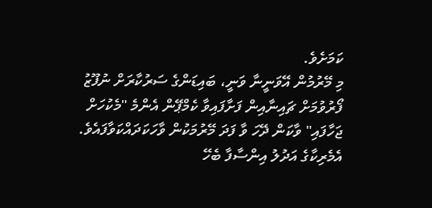ކަމަށެވެ.
މި މޭރުމުން އޭވަނީނާ ވަނީ، ބައިޑަންގެ ސަރުކާރަށް ނުފޫޒު ފޯރުވުމަށް ޗައިނާއިން ފަށާފައިވާ ކެމްޕޭން އެންމެ "މެކުހަށް ޖަހާފައި" ވާކަން ދޭހަ ވާ ފަދަ މޭރުމަކުން ވާހަކަދައްކަވާފައެވެ.
އެމެރިކާގެ އަދުލު އިންސާފާ ބެހޭ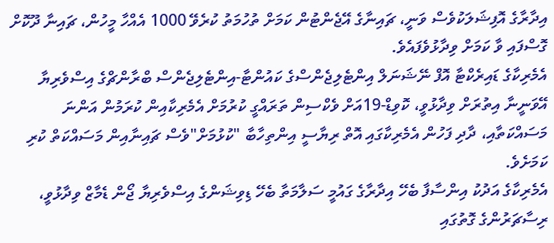އިދާރާގެ އޮފިޝަލަކުވެސް ވަނީ، ޗައިނާގެ އޭޖެންޓުން ކަމަށް ތުހުމަތު ކުރެވޭ 1000 އެއްހާ މީހުން، ޗައިނާ ދޫކޮށް ގޮސްފައި ވާ ކަމަށް ވިދާޅުވެފައެވެ.
އެމެރިކާގެ ޑައިރެކްޓާ އޮފް ނޭޝަނަލް އިންޓެލިޖެންސްގެ ކައުންޓާ-އިންޓެލިޖެންސް ބްރާންޗްގެ އިސްވެރިޔާ އޭވަނީނާ އިތުރަށް ވިދާޅުވީ، ކޮވިޑް-19އަށް ވެކްސިން ތަރައްގީ ކުރުމަށް އެމެރިކާއިން ކުރަމުން އަންނަ މަސައްކަތާއި، ދާދި ފަހުން އެމެރިކާގައި އޮތް ރިޔާސީ އިންތިހާބާ "ކުޅުމަށް"ވެސް ޗައިނާއިން މަސައްކަތް ކުރި ކަމަށެވެ.
އެމެރިކާގެ އަދުކު އިންސާފާ ބެހޭ އިދާރާގެ ގައުމީ ސަލާމަތާ ބެހޭ ޑިވިޝަންގެ އިސްވެރިޔާ ޖޯން ޑެމާޒް ވިދާޅުވީ، ރިސާޗަރުންގެ ގޮތުގައި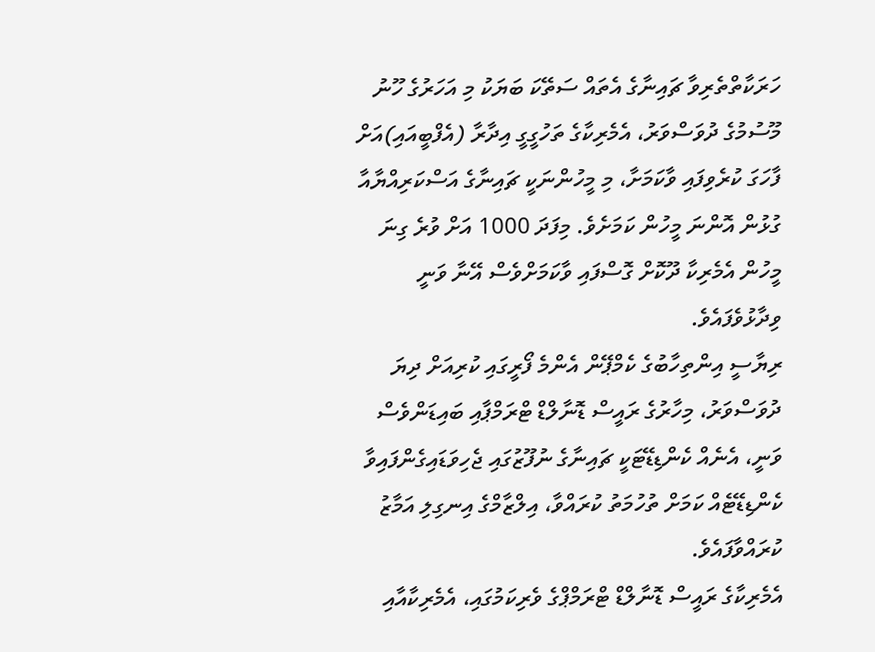ހަރަކާތްތެރިވާ ޗައިނާގެ އެތައް ސަތޭކަ ބަޔަކު މި އަހަރުގެ ހޫނު މޫސުމުގެ ދުވަސްވަރު، އެމެރިކާގެ ތަހުގީގީ އިދާރާ (އެފްބީއައި)އަށް ފާހަގަ ކުރެވިފައި ވާކަމަށާ، މި މީހުންނަކީ ޗައިނާގެ އަސްކަރިއްޔާއާ ގުޅުން އޮންނަ މީހުން ކަމަށެވެ. މިފަދަ 1000 އަށް ވުރެ ގިނަ މީހުން އެމެރިކާ ދޫކޮށް ގޮސްފައި ވާކަމަށްވެސް އޭނާ ވަނީ ވިދާޅުވެފައެވެ.
ރިޔާސީ އިންތިހާބުގެ ކެމްޕޭން އެންމެ ފޯރީގައި ކުރިއަށް ދިޔަ ދުވަސްވަރު، މިހާރުގެ ރައީސް ޑޮނާލްޑް ޓްރަމްޕާއި ބައިޑަންވެސް ވަނީ، އެނެއް ކެންޑިޑޭޓަކީ ޗައިނާގެ ނުފޫޒުގައި ޖެހިވަޑައިގެންފައިވާ ކެންޑިޑޭޓެއް ކަމަށް ތުހުމަތު ކުރައްވާ، އިލްޒާމްގެ އިނގިލި އަމާޒު ކުރައްވާފައެވެ.
އެމެރިކާގެ ރައީސް ޑޮނާލްޑް ޓްރަމްޕްގެ ވެރިކަމުގައި، އެމެރިކާއާއި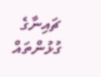ޗައިނާގެ ގުޅުންތައް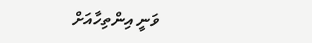ވަނީ އިންތިހާއަށް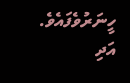ހީނަރުވެފައެވެ. އަދި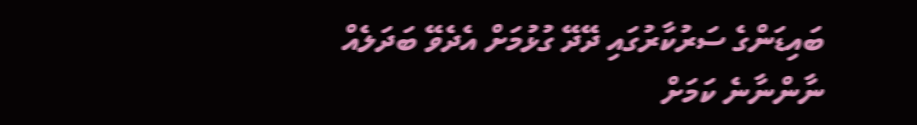ބައިޑަންގެ ސަރުކާރުގައި ދޭދޭ ގުޅުމަށް އެދެވޭ ބަދަލެއް ނާންނާނެ ކަމަށް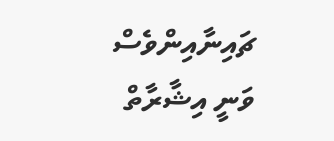ޗައިނާއިންވެސް ވަނީ އިޝާރާތް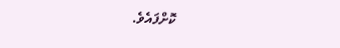ކޮށްފައެވެ.